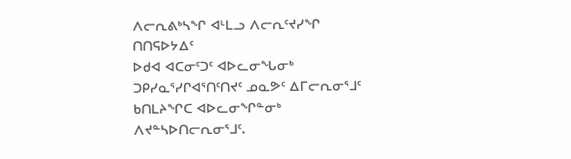ᐱᓕᕆᕕᒃᓴᖏ ᐊᒻᒪᓗ ᐱᓕᕆᑦᔪᓯᖏ ᑎᑎᕋᐅᔭᐃᑦ
ᐅᑯᐊ ᐊᑕᓂᑦᑐᑦ ᐊᐅᓚᓂᖓᓂᒃ ᑐᑭᓯᓇᕐᓯᒋᐊᕐᑎᑦᑎᔪᑦ ᓄᓇᕗᑦ ᐃᒥᓕᕆᓂᕐᒧᑦ ᑲᑎᒪᔨᖏᑕ ᐊᐅᓚᓂᖏᓐᓂᒃ ᐱᔪᓐᓴᐅᑎᓕᕆᓂᕐᒧᑦ.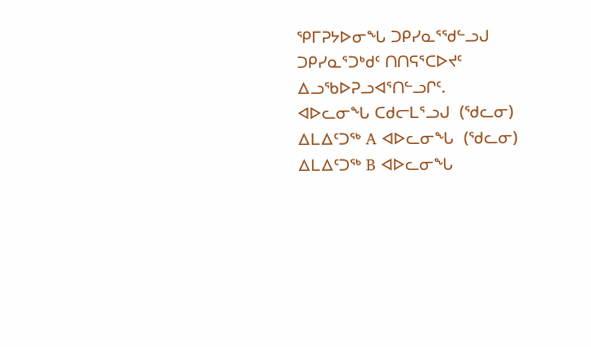ᕿᒥᕈᔭᐅᓂᖓ ᑐᑭᓯᓇᕐᖁᓪᓗᒍ ᑐᑭᓯᓇᕐᑐᒃᑯᑦ ᑎᑎᕋᕐᑕᐅᔪᑦ ᐃᓗᖃᐅᕈᓗᐊᕐᑎᓪᓗᒋᑦ.
ᐊᐅᓚᓂᖓ ᑕᑯᓕᒪᕐᓗᒍ  (ᖁᓚᓂ)
ᐃᒪᐃᑦᑐᖅ A ᐊᐅᓚᓂᖓ  (ᖁᓚᓂ)
ᐃᒪᐃᑦᑐᖅ B ᐊᐅᓚᓂᖓ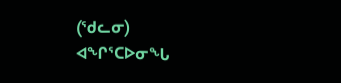(ᖁᓚᓂ)
ᐊᖏᕐᑕᐅᓂᖓ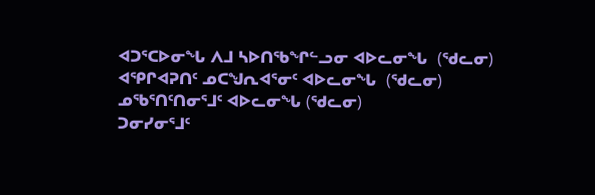ᐊᑐᕐᑕᐅᓂᖓ ᐱᒧ ᓴᐅᑎᖃᖏᓪᓗᓂ ᐊᐅᓚᓂᖓ  (ᖁᓚᓂ)
ᐊᕿᒋᐊᕈᑎᑦ ᓄᑕᖑᕆᐊᕐᓂᑦ ᐊᐅᓚᓂᖓ  (ᖁᓚᓂ)
ᓄᖃᕐᑎᑦᑎᓂᕐᒧᑦ ᐊᐅᓚᓂᖓ (ᖁᓚᓂ)
ᑐᓂᓯᓂᕐᒧᑦ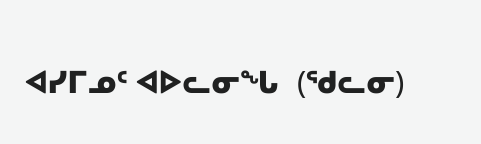ᐊᓯᒥᓄᑦ ᐊᐅᓚᓂᖓ  (ᖁᓚᓂ)